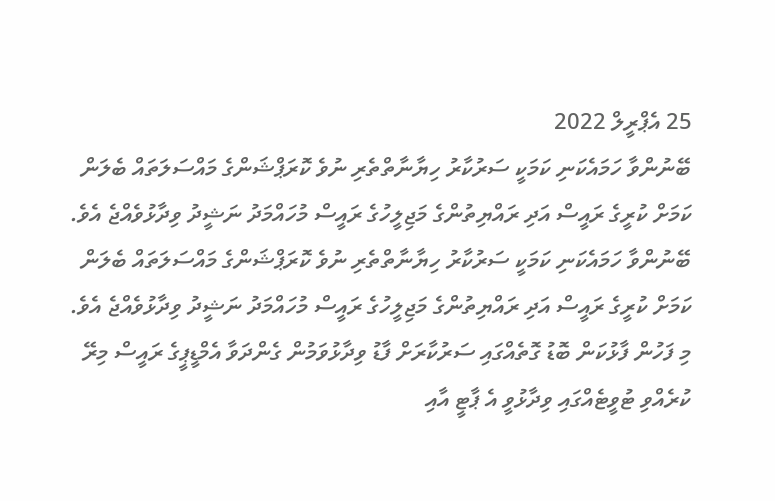25 އެޕްރީލް 2022
ބޭނުންވާ ހަމައެކަނި ކަމަކީ ސަރުކާރު ހިޔާނާތްތެރި ނުވެ ކޮރަޕްޝަންގެ މައްސަލަތައް ބެލަން ކަމަށް ކުރީގެ ރައީސް އަދި ރައްޔިތުންގެ މަޖިލީހުގެ ރައީސް މުހައްމަދު ނަޝީދު ވިދާޅުވެއްޖެ އެވެ.
ބޭނުންވާ ހަމައެކަނި ކަމަކީ ސަރުކާރު ހިޔާނާތްތެރި ނުވެ ކޮރަޕްޝަންގެ މައްސަލަތައް ބެލަން ކަމަށް ކުރީގެ ރައީސް އަދި ރައްޔިތުންގެ މަޖިލީހުގެ ރައީސް މުހައްމަދު ނަޝީދު ވިދާޅުވެއްޖެ އެވެ.
މި ފަހުން ފާޅުކަން ބޮޑު ގޮތެއްގައި ސަރުކާރަށް ފާޑު ވިދާޅުވަމުން ގެންދަވާ އެމްޑީޕީގެ ރައީސް މިރޭ ކުރެއްވި ޓުވީޓެއްގައި ވިދާޅުވީ އެ ޕާޓީ އާއި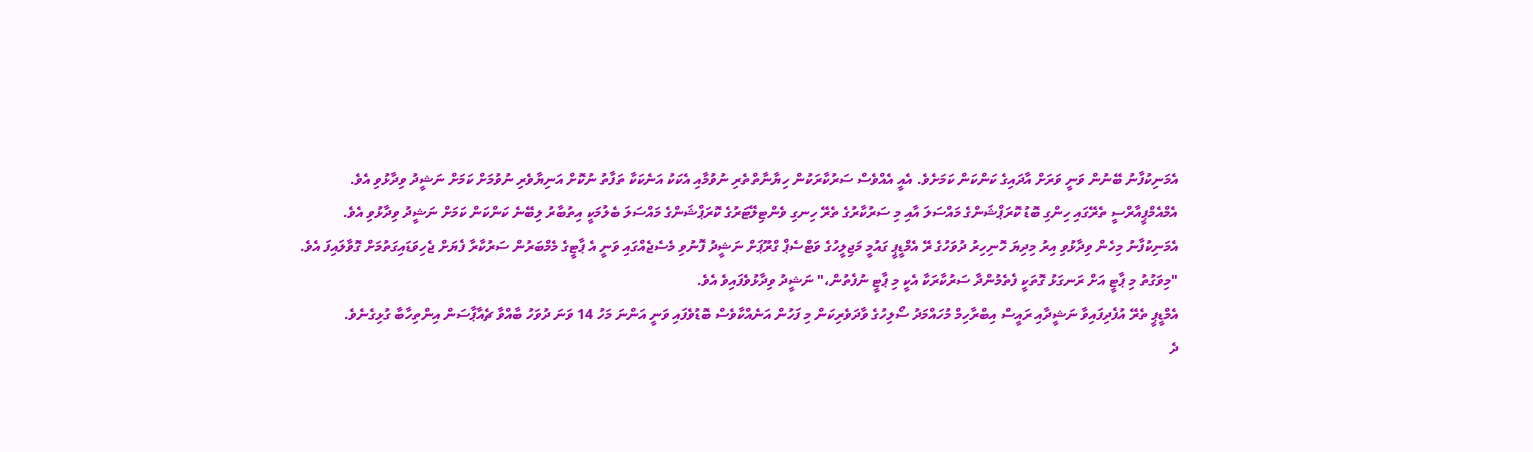އެމަނިކުފާނު ބޭނުން ވަނީ ވަރަށް އާދައިގެ ކަންކަން ކަމަށެވެ. އެއީ އެއްވެސް ސަރުކާރަކުން ހިޔާނާތްތެރި ނުވުމާއި އެކަކު އަނެކަކާ ތަފާތު ނުކޮށް އަނިޔާވެރި ނުވުމަށް ކަމަށް ނަޝީދު ވިދާޅުވި އެވެ.
އެމްއެމްޕީއާރްސީ ތެރޭގައި ހިންގި ބޮޑު ކޮރަޕްޝަންގެ މައްސަލަ އާއި މި ސަރުކާރުގެ ތެރޭ ހިނގި ވެންޓިލޭޓަރުގެ ކޮރަޕްޝަންގެ މައްސަލަ ބެލުމަކީ އިތުބާރު ލިބޭނެ ކަންކަން ކަމަށް ނަޝީދު ވިދާޅުވި އެވެ.
އެމަނިކުފާނު މިހެން ވިދާޅުވި އިރު މިދިޔަ ހޮނިހިރު ދުވަހުގެ ރޭ އެމްޑީޕީ ގައުމީ މަޖިލީހުގެ ވަޓްސެޕް ގްރޫޕަށް ނަޝީދު ފޮނުވި މެސެޖެއްގައި ވަނީ އެ ޕާޓީގެ މެމްބަރުން ސަރުކާރާ ފެޔަށް ޖެހިވަޑައިގަތުމަށް ގޮވާލައިފަ އެވެ.
"މިވަގުތު މި ޕާޓީ އަށް ރަނގަޅު ގޮތަކީ ފެތެމުންދާ ސަރުކާރަކާ އެކީ މި ޕާޓީ ނުފެތުން،" ނަޝީދު ވިދާޅުވެފައިވެ އެވެ.
އެމްޑީޕީ ތެރޭ އުފެދިފައިވާ ނަޝީދާއި ރައީސް އިބްރާހިމް މުހައްމަދު ސޯލިހުގެ ވާދަވެރިކަން މި ފަހުން އަނެއްކާވެސް ބޮޑުވެފައި ވަނީ އަންނަ މަހު 14 ވަނަ ދުވަހު ބާއްވާ ޗެއާޕާސަން އިންތިހާބާ ގުޅިގެނެވެ.
ދެ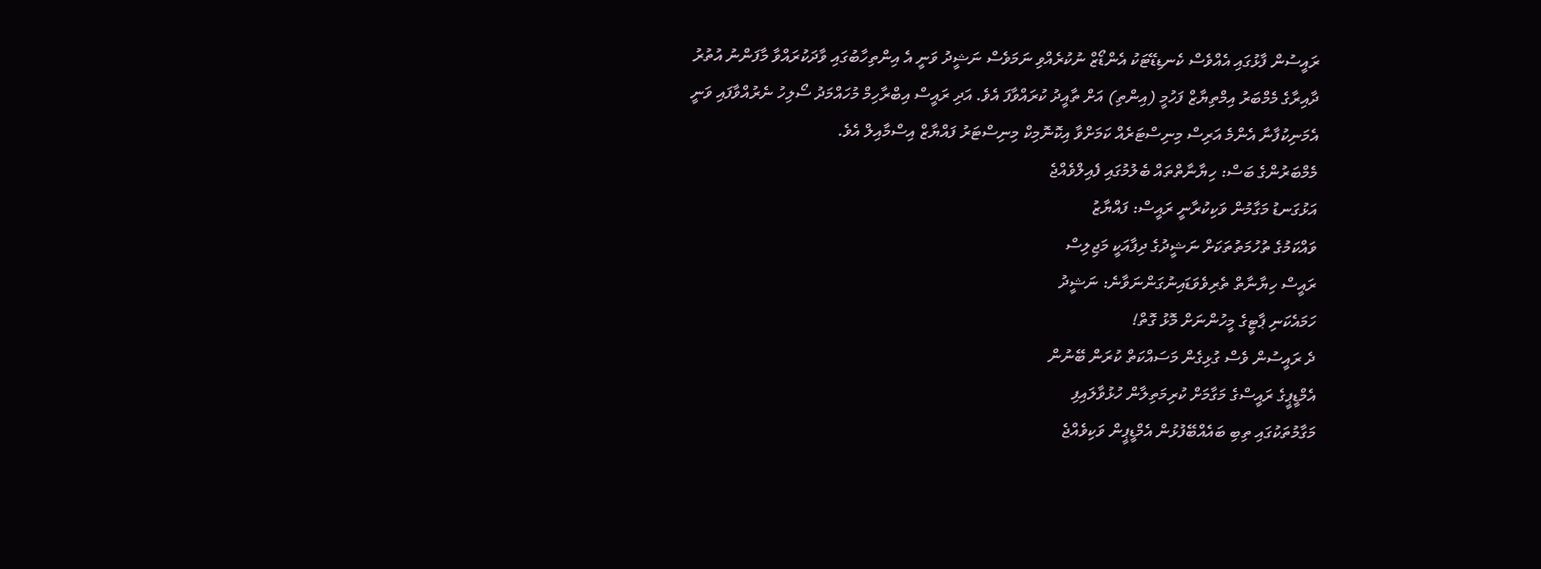ރައީސުން ފާޅުގައި އެއްވެސް ކެނޑިޑޭޓަކު އެންޑޯޒް ނުކުރެއްވި ނަމަވެސް ނަޝީދު ވަނީ އެ އިންތިހާބުގައި ވާދަކުރައްވާ މާފަންނު އުތުރު ދާއިރާގެ މެމްބަރު އިމްތިޔާޒް ފަހުމީ (އިންތި) އަށް ތާއީދު ކުރައްވާފަ އެވެ. އަދި ރައީސް އިބްރާހިމް މުހައްމަދު ސޯލިހު ނެރުއްވާފައި ވަނީ އެމަނިކުފާނާ އެންމެ އަރިސް މިނިސްޓަރެއް ކަމަށްވާ އިކޮނޮމިކް މިނިސްޓަރު ފައްޔާޒް އިސްމާއިލް އެވެ.
މެމްބަރުންގެ ބަސް: ހިޔާނާތްތައް ބެލުމުގައި ފެއިލްވެއްޖެ
އަޅުގަނޑު މަގާމުން ވަކިކުރާނީ ރައީސް: ފައްޔާޒު
ވައްކަމުގެ ތުހުމަތުތަކަށް ނަޝީދުގެ ދިފާއަކީ މަޖިލިސް
ރައީސް ހިޔާނާތް ތެރިވެވަޑައިނުގަންނަވާނެ: ނަޝީދު
ހަމައެކަނި ޕާޓީގެ މީހުންނަށް މޮޅު ގޮތް!
ދެ ރައީސުން ވެސް ގުޅިގެން މަސައްކަތް ކުރަން ބޭނުން
އެމްޑީޕީގެ ރައީސްގެ މަގާމަށް ކުރިމަތިލާން ހުޅުވާލައިފި
މަގާމުތަކުގައި ތިބި ބައެއްބޭފުޅުން އެމްޑީޕީން ވަކިވެއްޖެ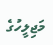މަޖިލީހުގެ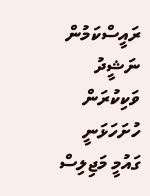ރައީސްކަމުން ނަޝީދު ވަކިކުރަން ހުށަހަޅަނީ
ގައުމީ މަޖިލިސް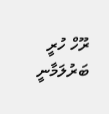ރޫހް ހުރީ ބަރުލަމާނީ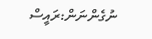ނުގެންނަން:ރައީސް